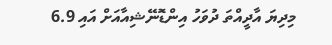މިދިޔަ އާދީއްތަ ދުވަހު އިންޑޮނޭޝިއާއަށް އައި 6.9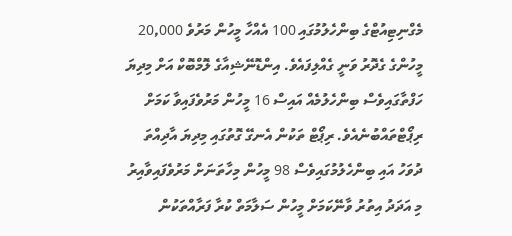މެގްނިޓިއުޓްގެ ބިންހެލުމުގައި 100 އެއްހާ މީހުން މަރުވެ 20,000 މީހުންގެ ގެދޮރު ވަނީ ގެއްލިފައެވެ. އިންޑޮނޭޝިއާގެ ލޮމްބޮކް އަށް މިދިޔަ ހަފްތާގައިވެސް ބިންހެލުމެއް އައިސް 16 މީހުން މަރުވެފައިވާ ކަމަށް ރިޕޯޓްތައްބުނެއެވެ. ރިޕޯޓް ތަކުން އެނގޭ ގޮތުގައި މިދިޔަ އާދިއްތަ ދުވަހު އައި ބިންހެލުމުގައިވެސް 98 މީހުން މިހާތަނަށް މަރުވެފައިވާއިރު މި އަދަދު އިތުރު ވާނޭކަމަށް މީހުން ސަލާމަތް ކުރާ ފަރާއްތަކުން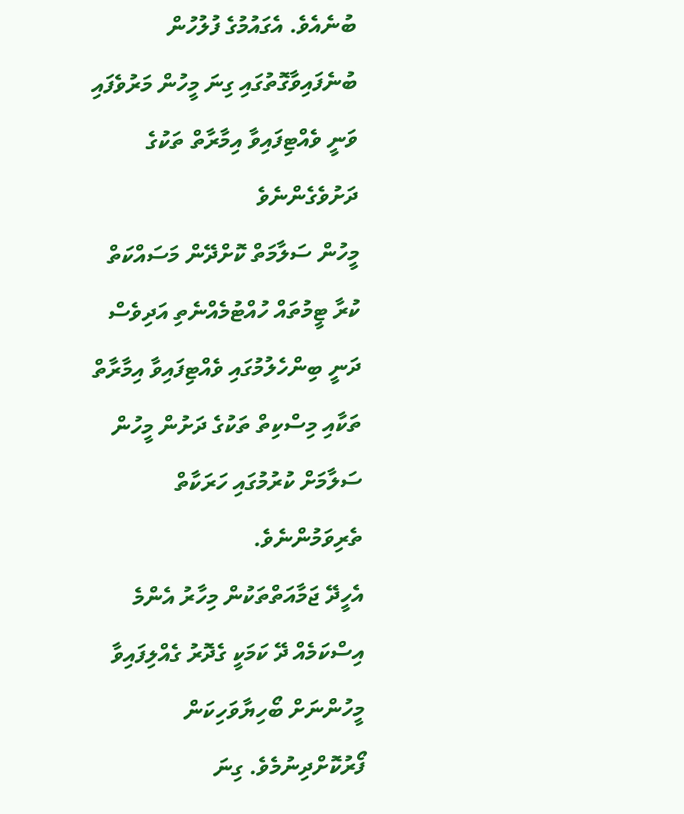ބުނެއެވެ. އެގައުމުގެ ފުލުހުން ބުނެފައިވާގޮތުގައި ގިނަ މީހުން މަރުވެފައި ވަނީ ވެއްޓިފައިވާ އިމާރާތް ތަކުގެ ދަށުވެގެންނެވެ
މީހުން ސަލާމަތް ކޮށްދޭން މަސައްކަތް ކުރާ ޓީމުތައް ހުއްޓުމެއްނެތި އަދިވެސް ދަނީ ބިންހެލުމުގައި ވެއްޓިފައިވާ އިމާރާތް ތަކާއި މިސްކިތް ތަކުގެ ދަށުން މީހުން ސަލާމަށް ކުރުމުގައި ހަރަކާތް ތެރިވަމުންނެވެ.
އެހީދޭ ޖަމާއަތްތަކުން މިހާރު އެންމެ އިސްކަމެއް ދޭ ކަމަކީ ގެދޮރު ގެއްލިފައިވާ މީހުންނަށް ބޯހިޔާވަހިކަން ފޯރުކޮށްދިނުމެވެ. ގިނަ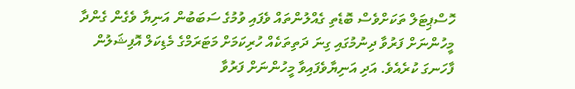ހޮސްޕިޓަލް ތަކަށްވެސް ބޮޑެތި ގެއްލުންތައް ވެފައި ވުމުގެ ސަބަބުން އަނިޔާ ވެގެން ގެންދާ މީހުންނަށް ފަރުވާ ދިނުމުގައި ގިނަ ދަތިތަކެއް ހުރިކަމަށް މަޓަރަމްގެ މެޑިކަލް އޮފިޝަލުން ފާހަނގަ ކުރެއެވެ. އަދި އަނިޔާވެފައިވާ މީހުންނަށް ފަރުވާ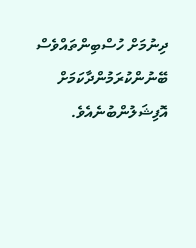ދިނުމަށް ހުސްބިންތައްވެސް ބޭނުންކުރަމުންދާކަމަށް އޮފިޝަލުންބުނެއެވެ.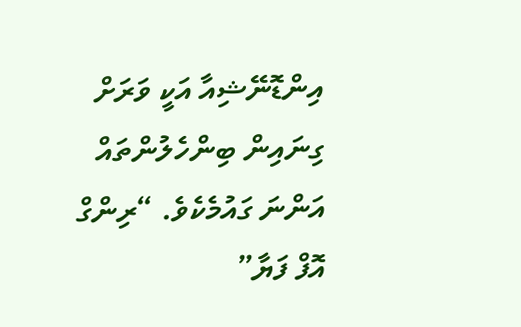އިންޑޮނޭޝިއާ އަކީ ވަރަށް ގިނައިން ބިންހެލުންތައް އަންނަ ގައުމެކެވެ. “ރިންގް އޮފް ފަޔާ”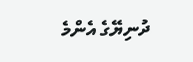ދުނިޔޭގެ އެންމެ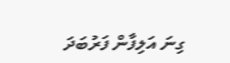ގިނަ އަލިފާން ފަރުބަދަ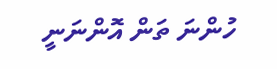ހުންނަ ތަން އޮންނަނީ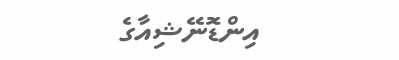އިންޑޮނޭޝިއާގެ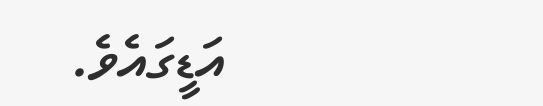އަޑީގައެވެ.